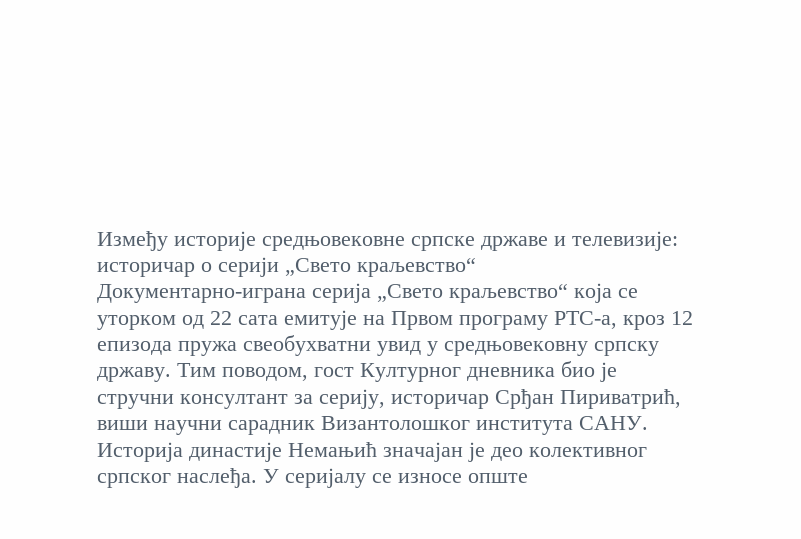Између историје средњовековне српске државе и телевизије: историчар о серији „Свето краљевство“
Документарно-играна серија „Свето краљевство“ која се уторком од 22 сата емитује на Првом програму РТС-а, кроз 12 епизода пружа свеобухватни увид у средњовековну српску државу. Тим поводом, гост Културног дневника био је стручни консултант за серију, историчар Срђан Пириватрић, виши научни сарадник Византолошког института САНУ.
Историја династије Немањић значајан је део колективног српског наслеђа. У серијалу се износе опште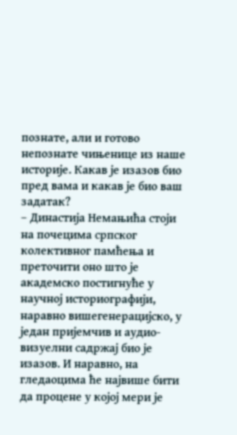познате, али и готово непознате чињенице из наше историје. Какав је изазов био пред вама и какав је био ваш задатак?
– Династија Немањића стоји на почецима српског колективног памћења и преточити оно што је академско постигнуће у научној историографији, наравно вишегенерацијско, у један пријемчив и аудио-визуелни садржај био је изазов. И наравно, на гледаоцима ће највише бити да процене у којој мери је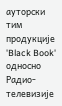ауторски тим продукције 'Black Book' односно Радио-телевизије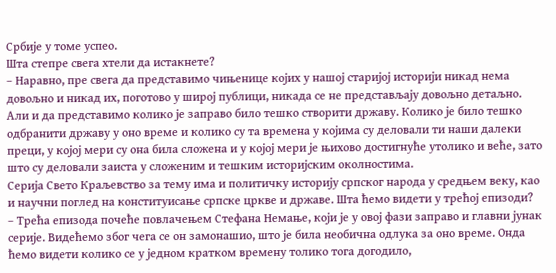Србије у томе успео.
Шта степре свега хтели да истакнете?
– Наравно, пре свега да представимо чињенице којих у нашој старијој историји никад нема довољно и никад их, поготово у широј публици, никада се не представљају довољно детаљно. Али и да представимо колико је заправо било тешко створити државу. Колико је било тешко одбранити државу у оно време и колико су та времена у којима су деловали ти наши далеки преци, у којој мери су она била сложена и у којој мери је њихово достигнуће утолико и веће, зато што су деловали заиста у сложеним и тешким историјским околностима.
Серија Свето Краљевство за тему има и политичку историју српског народа у средњем веку, као и научни поглед на конституисање српске цркве и државе. Шта ћемо видети у трећој епизоди?
– Трећа епизода почеће повлачењем Стефана Немање, који је у овој фази заправо и главни јунак серије. Видећемо због чега се он замонашио, што је била необична одлука за оно време. Онда ћемо видети колико се у једном кратком времену толико тога догодило,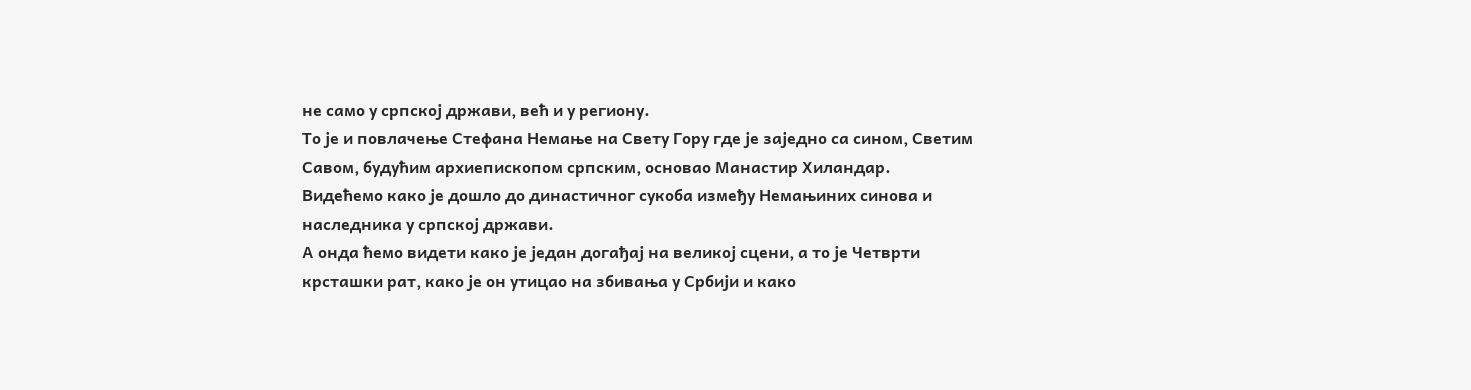не само у српској држави, већ и у региону.
То је и повлачење Стефана Немање на Свету Гору где је заједно са сином, Светим Савом, будућим архиепископом српским, основао Манастир Хиландар. Видећемо како је дошло до династичног сукоба између Немањиних синова и наследника у српској држави.
А онда ћемо видети како је један догађај на великој сцени, а то је Четврти крсташки рат, како је он утицао на збивања у Србији и како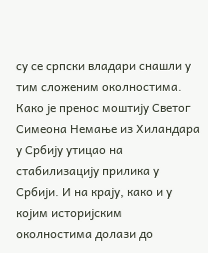су се српски владари снашли у тим сложеним околностима. Како је пренос моштију Светог Симеона Немање из Хиландара у Србију утицао на стабилизацију прилика у Србији. И на крају, како и у којим историјским околностима долази до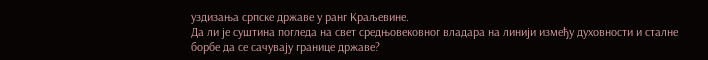уздизања српске државе у ранг Краљевине.
Да ли је суштина погледа на свет средњовековног владара на линији између духовности и сталне борбе да се сачувају границе државе?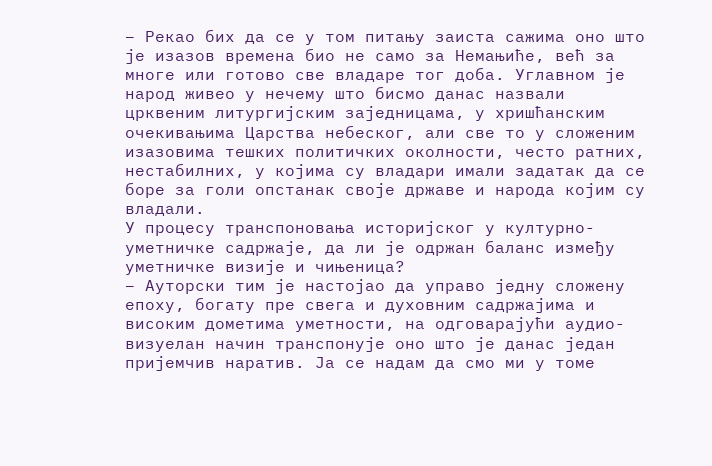– Рекао бих да се у том питању заиста сажима оно што је изазов времена био не само за Немањиће, већ за многе или готово све владаре тог доба. Углавном је народ живео у нечему што бисмо данас назвали црквеним литургијским заједницама, у хришћанским очекивањима Царства небеског, али све то у сложеним изазовима тешких политичких околности, често ратних, нестабилних, у којима су владари имали задатак да се боре за голи опстанак своје државе и народа којим су владали.
У процесу транспоновања историјског у културно-уметничке садржаје, да ли је одржан баланс између уметничке визије и чињеница?
– Ауторски тим је настојао да управо једну сложену епоху, богату пре свега и духовним садржајима и високим дометима уметности, на одговарајући аудио-визуелан начин транспонује оно што је данас један пријемчив наратив. Ја се надам да смо ми у томе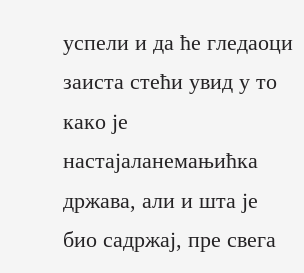успели и да ће гледаоци заиста стећи увид у то како је настајаланемањићка држава, али и шта је био садржај, пре свега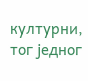културни, тог једног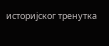историјског тренутка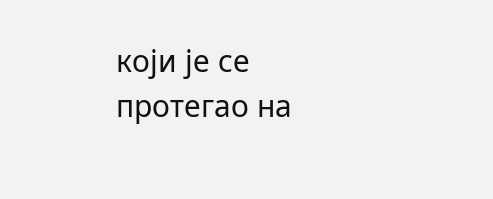који је се протегао на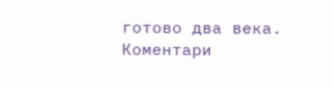готово два века.
Коментари